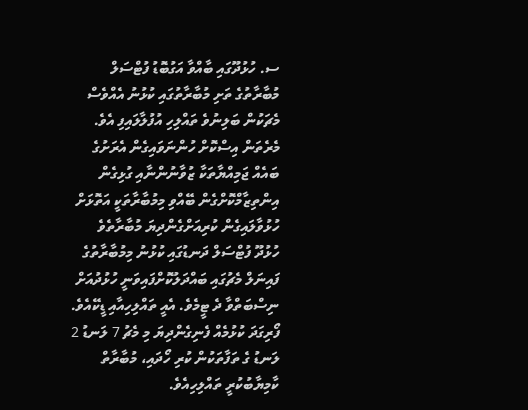ސ. ހުޅުދޫގައި ބާއްވާ އަގުބޮޑު ފުޓްސަލް މުބާރާތުގެ ތަށި މުބާރާތުގައި ކުޅުނު އެއްވެސް މެޗަކުން ބަލިނުވެ ތައްލިހި އުފުލާލައިފި އެވެ. މެރެތަން އިސްކޮށް ހުންނަވައިގެން އެރަށުގެ ބައެއް ޖަމިއްޔާތަކާ ޒުވާނުންނާއި ގުޅިގެން އިންތިޒާމްކޮށްގެން ބޭއްވި މިމުބާރާތަކީ އަތޮޅަށް ހުޅުވާލައިގެން ކުރިއަށްގެންދިޔަ މުބާރާތެވެ
ހުޅުދޫ ފުޓްސަލް ދަނޑުގައި ކުޅުނު މިމުބާރާތުގެ ފައިނަލް މެޗުގައި ބައްދަލުކޮށްފައިވަނީ ހުޅުދުއަށް ނިސްބަތްވާ ދެ ޓީމެވެ. އެއީ ތައްލިހިއާއި ޑީކޭއެވެ. ފޯރިގަދަ ކުޅުމެއް ފެނިގެންދިޔަ މި މެޗު 7 ލަނޑު 2 ލަނޑު ގެ ތަފާތަކުން ކުރި ހޯދައި، މުބާރާތް ކާމިޔާބުކުރީ ތައްލިހިއެވެ.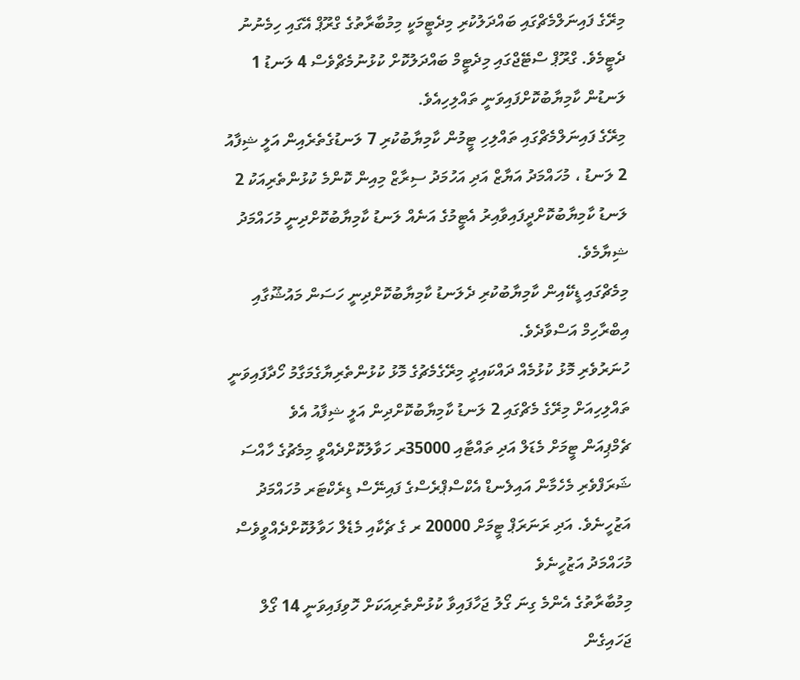މިރޭގެ ފައިނަލްމެޗްގައި ބައްދަލުކުރި މިދެޓީމަކީ މިމުބާރާތުގެ ގްރޫޕް އޭގައި ހިމެނުނު ދެޓީމެވެ. ގްރޫޕް ސްޓޭޖްގައި މިދެޓީމް ބައްދަލުކޮށް ކުޅުނުމެޗްވެސް 4 ލަނޑު 1 ލަނޑުން ކާމިޔާބުކޮށްފައިވަނީ ތައްލިހިއެވެ.
މިރޭގެ ފައިނަލްމެޗްގައި ތައްލިހި ޓީމުން ކާމިޔާބުކުރި 7 ލަނޑުގެތެރެއިން އަލީ ޝިފާއު 2 ލަނޑު ، މުހައްމަދު އަޔާޒް އަދި އަހުމަދު ސިރާޒް މިއިން ކޮންމެ ކުޅުންތެރިއަކު 2 ލަނޑު ކާމިޔާބުކޮށްދީފައިވާއިރު އެޓީމުގެ އަނެއް ލަނޑު ކާމިޔާބުކޮށްދިނީ މުހައްމަދު ޝިޔާމެވެ.
މިމެޗްގައި ޑީކޭއިން ކާމިޔާބުކުރި ދެލަނޑު ކާމިޔާބުކޮށްދިނީ ހަސަން މައުޝޫގާއި އިބްރާހިމް އަސްވާދެވެ.
ހުނަރުވެރި މޮޅު ކުޅުމެއް ދައްކައިދީ މިރޭގެމެޗުގެ މޮޅު ކުޅުންތެރިޔާގެމަގާމު ހޯދާފައިވަނީ ތައްލިހިއަށް މިރޭގެ މެޗްގައި 2 ލަނޑު ކާމިޔާބުކޮށްދިން އަލީ ޝިފާއު އެވެ
ޗެމްޕިއަން ޓީމަށް މެޑަލް އަދި ތައްޓާއި 35000ރ ހަވާލުކޮށްދެއްވީ މިމެޗުގެ ހާއްސަ ޝަރަފްވެރި މެހެމާން އައިލެނޑް އެކްސްޕްރެސްގެ ފައިނޭސް ޑިރެކްޓަރ މުހައްމަދު އަޒުހީނެވެ. އަދި ރަނަރަޕް ޓީމަށް 20000 ރ ގެ ޗެކާއި މެޑެލް ހަވާލުކޮށްދެއްވީވެސް މުހައްމަދު އަޒުހީނެވެ
މިމުބާރާތުގެ އެންމެ ގިނަ ގޯލު ޖަހާފައިވާ ކުޅުންތެރިއަކަށް ހޮވިފައިވަނީ 14 ގޯލް ޖަހައިގެން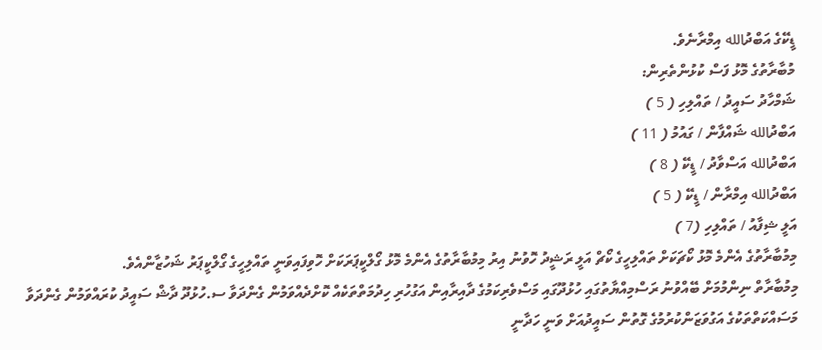ޑީކޭގެ އަބްދުالله އިމްރާނެވެ.
މުބާރާތުގެ މޮޅު ފަސް ކުޅުންތެރިން:
ޝަމްހާދު ސައީދު / ތައްލިހި ( 5 )
އަބްދުالله ޝައްފާން / ގައުމު ( 11 )
އަބްދުالله އަސްވާދު / ޑީކޭ ( 8 )
އަބްދުالله އިމްރާން / ޑީކޭ ( 5 )
އަލީ ޝިފާއު / ތައްލިހި (7 )
މިމުބާރާތުގެ އެންމެ މޮޅު ކޯޗަކަށް ތައްލިހީގެ ކޯޗް އަލީ ރަޝީދު ހޮވުނު އިރު މިމުބާރާތުގެ އެންމެ މޮޅު ގޯލްކީޕަރަކަށް ހޮވިފައިވަނީ ތައްލިހީގެ ގޯލްކީޕަރު ޝަހުޒާންއެވެ.
މިމުބާރާތް ނިންމުމަށް ބޭއްވުނު ރަސްމިއްޔާތުގައި ހުޅުދޫގައި މަސްވެރިކަމުގެ ދާއިރާއިން އަގުހުރި ހިދުމަތްތަކެއް ކޮށްދެއްވަމުން ގެންދަވާ ސ.ހުޅުދޫ ދާޝް ސައީދު ކުރައްވަމުން ގެންދަވާ މަސައްކަތްތަކުގެ އަގުވަޒަންކުރުމުގެ ގޮތުން ސައީދުއަށް ވަނީ ހަދާނީ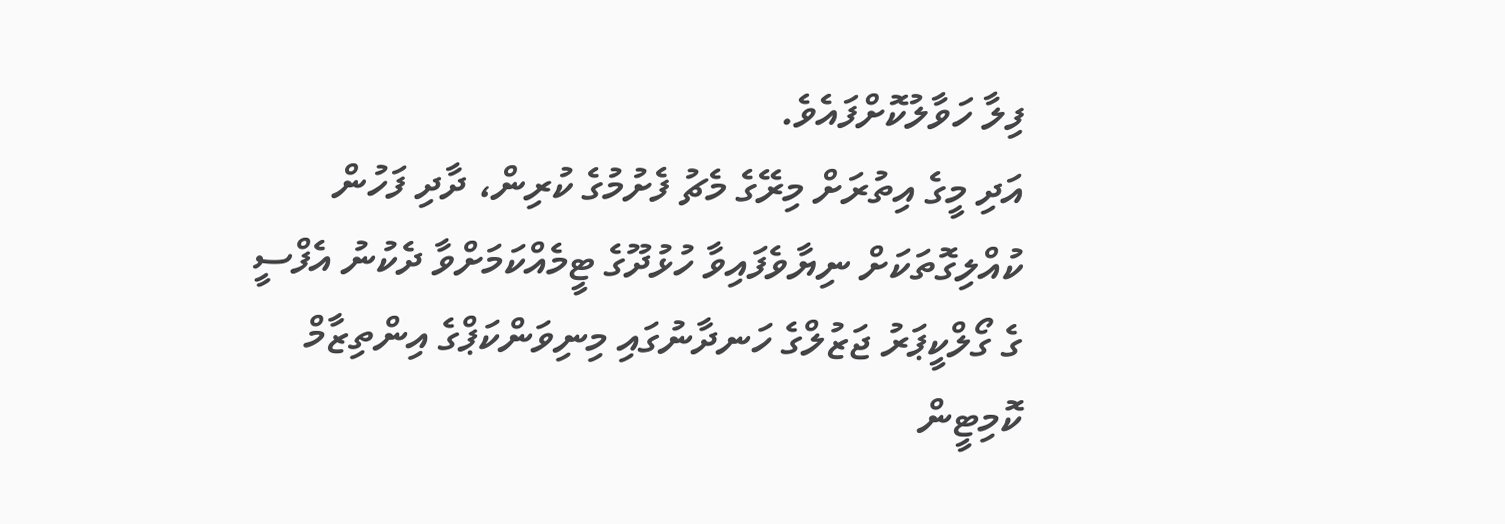ފިލާ ހަވާލުކޮށްފައެވެ.
އަދި މީގެ އިތުރަށް މިރޭގެ މެޗު ފެށުމުގެ ކުރިން، ދާދި ފަހުން ކުއްލިގޮތަކަށް ނިޔާވެފައިވާ ހުޅުދޫގެ ޓީމެއްކަމަށްވާ ދެކުނު އެފްސީ ގެ ގޯލްކީޕަރު ޖަޒުލްގެ ހަނދާނުގައި މިނިވަންކަޕްގެ އިންތިޒާމް ކޮމިޓީން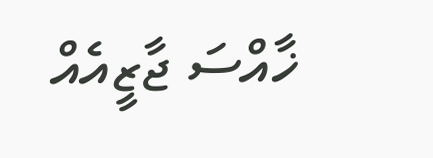ޚާއްސަ ޖާޒީއެއް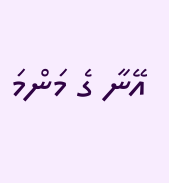އޭނާ ގެ މަންމަ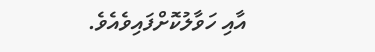އާއި ހަވާލުކޮށްފައިވެއެވެ.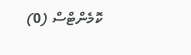ކޮމެންޓްސް (0)